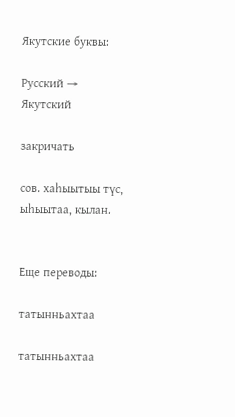Якутские буквы:

Русский → Якутский

закричать

сов. хаһыытыы түс, ыһыытаа, кылан.


Еще переводы:

татынньахтаа

татынньахтаа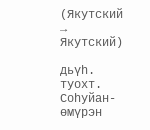(Якутский → Якутский)

дьүһ. туохт. Соһуйан-өмүрэн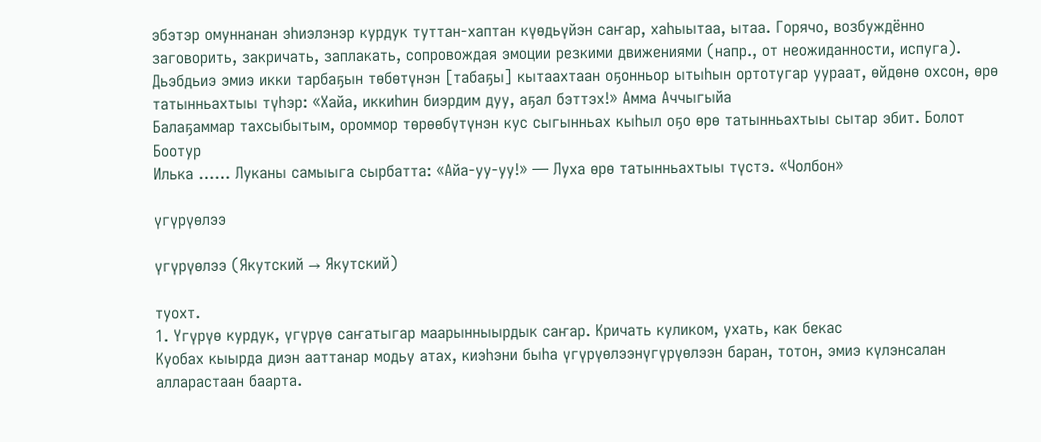эбэтэр омуннанан эһиэлэнэр курдук туттан-хаптан күөдьүйэн саҥар, хаһыытаа, ытаа. Горячо, возбуждённо заговорить, закричать, заплакать, сопровождая эмоции резкими движениями (напр., от неожиданности, испуга). Дьэбдьиэ эмиэ икки тарбаҕын төбөтүнэн [табаҕы] кытаахтаан оҕонньор ытыһын ортотугар уураат, өйдөнө охсон, өрө татынньахтыы түһэр: «Хайа, иккиһин биэрдим дуу, аҕал бэттэх!» Амма Аччыгыйа
Балаҕаммар тахсыбытым, ороммор төрөөбүтүнэн кус сыгынньах кыһыл оҕо өрө татынньахтыы сытар эбит. Болот Боотур
Илька …… Луканы самыыга сырбатта: «Айа-уу-уу!» — Луха өрө татынньахтыы түстэ. «Чолбон»

үгүрүөлээ

үгүрүөлээ (Якутский → Якутский)

туохт.
1. Үгүрүө курдук, үгүрүө саҥатыгар маарынныырдык саҥар. Кричать куликом, ухать, как бекас
Куобах кыырда диэн ааттанар модьу атах, киэһэни быһа үгүрүөлээнүгүрүөлээн баран, тотон, эмиэ күлэнсалан алларастаан баарта.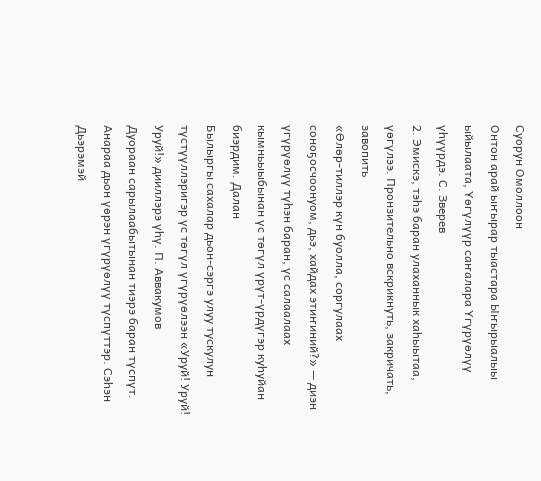Суорун Омоллоон
Онтон арай ыҥырар тыастара Ыҥырыалыы ыйылаата, Үөгүлүүр саҥалара Үгүрүөлүү үһүүрдэ. С. Зверев
2. Эмискэ, тэһэ баран улаханнык хаһыытаа, үөгүлээ. Пронзительно вскрикнуть, закричать, завопить
«Өлөр-тиллэр күн буолла, соргулаах соноҕосчоонуом, дьэ, хайдах этиҥиний?» — диэн үгүрүөлүү түһэн баран, үс салаалаах кымньыыбынан үс төгүл үрүт-үрдүгэр куһуйан биэрдим. Далан
Былыргы сахалар дьон-сэргэ улуу тускулун түстүүллэригэр үс төгүл үгүрүөлээн «Уруй! Уруй! Уруй!» дииллэрэ үһү. П. Аввакумов
Дуораан сарылаабытынан тиэрэ баран түспүт. Анараа дьон үөрэн үгүрүөлүү түспүттэр. Сэһэн Дьэрэмэй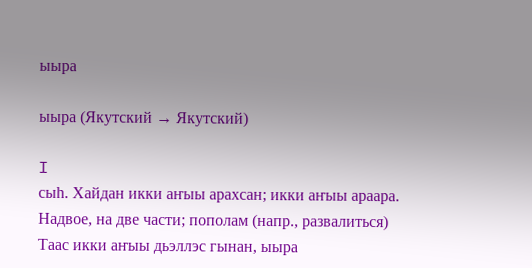ыыра

ыыра (Якутский → Якутский)

I
сыһ. Хайдан икки аҥыы арахсан; икки аҥыы араара. Надвое, на две части; пополам (напр., развалиться)
Таас икки аҥыы дьэллэс гынан, ыыра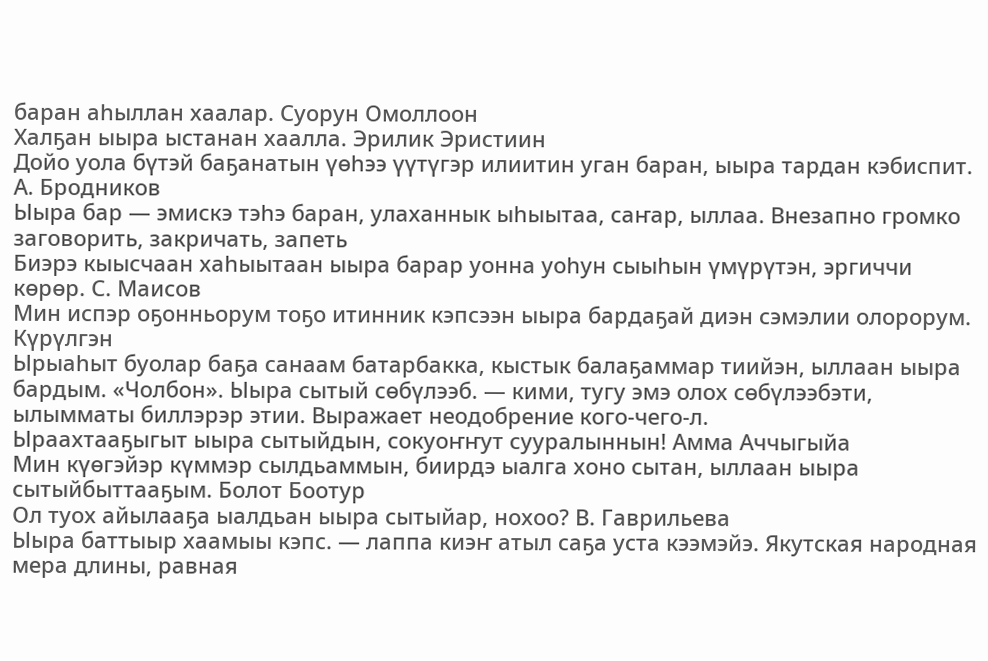баран аһыллан хаалар. Суорун Омоллоон
Халҕан ыыра ыстанан хаалла. Эрилик Эристиин
Дойо уола бүтэй баҕанатын үөһээ үүтүгэр илиитин уган баран, ыыра тардан кэбиспит. А. Бродников
Ыыра бар — эмискэ тэһэ баран, улаханнык ыһыытаа, саҥар, ыллаа. Внезапно громко заговорить, закричать, запеть
Биэрэ кыысчаан хаһыытаан ыыра барар уонна уоһун сыыһын үмүрүтэн, эргиччи көрөр. С. Маисов
Мин испэр оҕонньорум тоҕо итинник кэпсээн ыыра бардаҕай диэн сэмэлии олорорум. Күрүлгэн
Ырыаһыт буолар баҕа санаам батарбакка, кыстык балаҕаммар тиийэн, ыллаан ыыра бардым. «Чолбон». Ыыра сытый сөбүлээб. — кими, тугу эмэ олох сөбүлээбэти, ылымматы биллэрэр этии. Выражает неодобрение кого-чего-л.
Ыраахтааҕыгыт ыыра сытыйдын, сокуоҥҥут сууралыннын! Амма Аччыгыйа
Мин күөгэйэр күммэр сылдьаммын, биирдэ ыалга хоно сытан, ыллаан ыыра сытыйбыттааҕым. Болот Боотур
Ол туох айылааҕа ыалдьан ыыра сытыйар, нохоо? В. Гаврильева
Ыыра баттыыр хаамыы кэпс. — лаппа киэҥ атыл саҕа уста кээмэйэ. Якутская народная мера длины, равная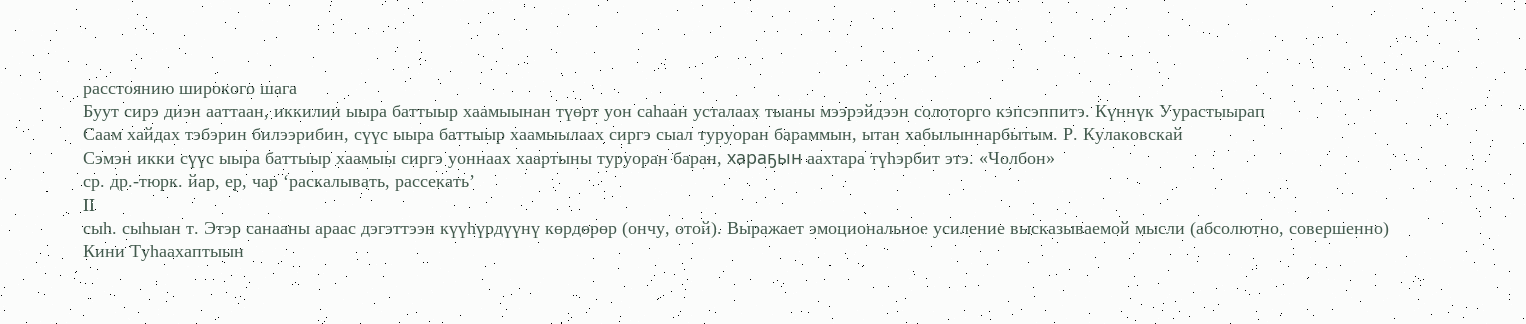расстоянию широкого шага
Буут сирэ диэн ааттаан, иккилии ыыра баттыыр хаамыынан түөрт уон саһаан усталаах тыаны мээрэйдээн солоторго кэпсэппитэ. Күннүк Уурастыырап
Саам хайдах тэбэрин билээрибин, сүүс ыыра баттыыр хаамыылаах сиргэ сыал туруоран бараммын, ытан хабылыннарбытым. Р. Кулаковскай
Сэмэн икки сүүс ыыра баттыыр хаамыы сиргэ уоннаах хаартыны туруоран баран, хараҕын аахтара түһэрбит этэ. «Чолбон»
ср. др.-тюрк. йар, ер, чар ‘раскалывать, рассекать’
II
сыһ. сыһыан т. Этэр санааны араас дэгэттээн күүһүрдүүнү көрдөрөр (ончу, отой). Выражает эмоциональное усиление высказываемой мысли (абсолютно, совершенно)
Кини Туһаахаптыын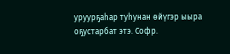уруурҕаһар туһунан өйүгэр ыыра оҕустарбат этэ. Софр.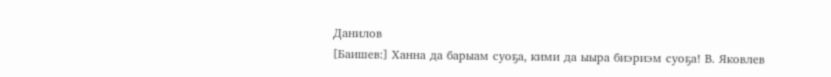Данилов
[Баишев:] Ханна да барыам суоҕа, кими да ыыра биэриэм суоҕа! В. Яковлев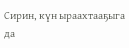Сирин, күн ыраахтааҕыга да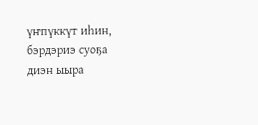үҥпүккүт иһин, бэрдэриэ суоҕа диэн ыыра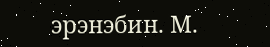эрэнэбин. М.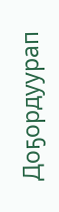Доҕордуурап